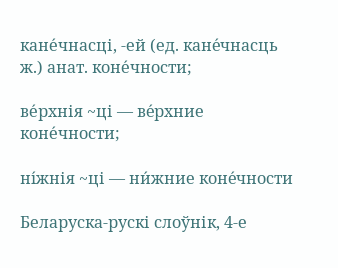кане́чнасці, -ей (ед. кане́чнасць ж.) анат. коне́чности;

ве́рхнія ~ці — ве́рхние коне́чности;

ні́жнія ~ці — ни́жние коне́чности

Беларуска-рускі слоўнік, 4-е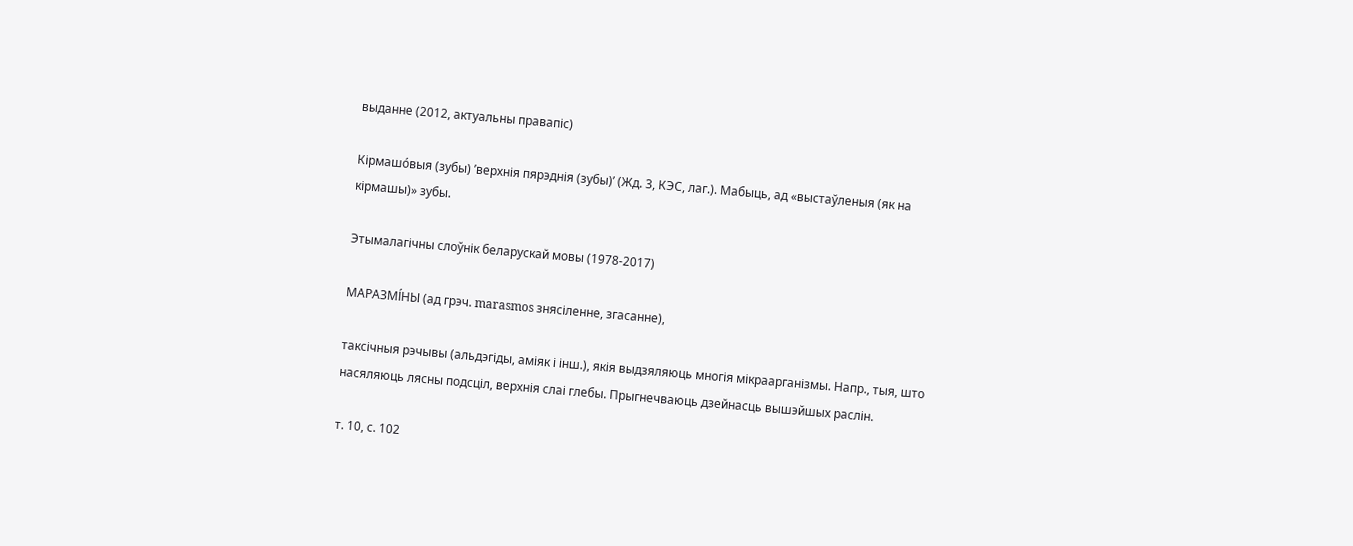выданне (2012, актуальны правапіс)

Кірмашо́выя (зубы) ’верхнія пярэднія (зубы)’ (Жд. 3, КЭС, лаг.). Мабыць, ад «выстаўленыя (як на кірмашы)» зубы.

Этымалагічны слоўнік беларускай мовы (1978-2017)

МАРАЗМІ́НЫ (ад грэч. marasmos знясіленне, згасанне),

таксічныя рэчывы (альдэгіды, аміяк і інш.), якія выдзяляюць многія мікраарганізмы. Напр., тыя, што насяляюць лясны подсціл, верхнія слаі глебы. Прыгнечваюць дзейнасць вышэйшых раслін.

т. 10, с. 102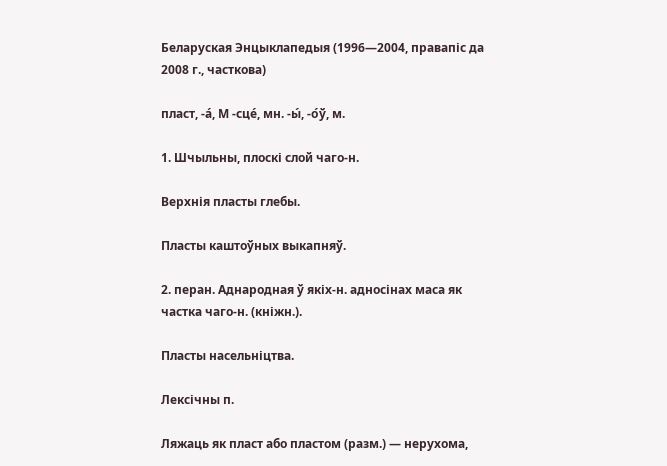Беларуская Энцыклапедыя (1996—2004, правапіс да 2008 г., часткова)

пласт, -а́, М -сце́, мн. -ы́, -о́ў, м.

1. Шчыльны, плоскі слой чаго-н.

Верхнія пласты глебы.

Пласты каштоўных выкапняў.

2. перан. Аднародная ў якіх-н. адносінах маса як частка чаго-н. (кніжн.).

Пласты насельніцтва.

Лексічны п.

Ляжаць як пласт або пластом (разм.) — нерухома,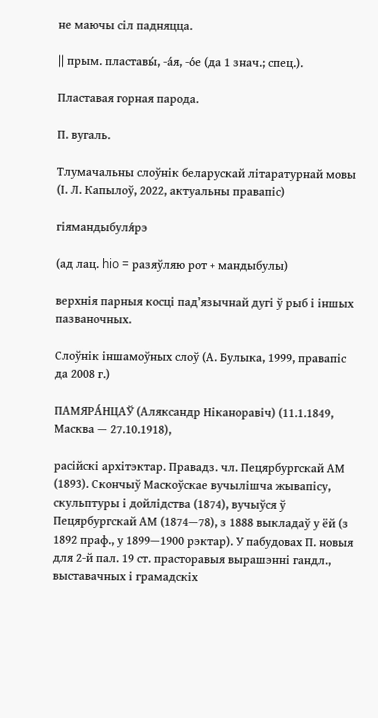не маючы сіл падняцца.

|| прым. пластавы́, -а́я, -о́е (да 1 знач.; спец.).

Пластавая горная парода.

П. вугаль.

Тлумачальны слоўнік беларускай літаратурнай мовы (І. Л. Капылоў, 2022, актуальны правапіс)

гіямандыбуля́рэ

(ад лац. hio = разяўляю рот + мандыбулы)

верхнія парныя косці пад’язычнай дугі ў рыб і іншых пазваночных.

Слоўнік іншамоўных слоў (А. Булыка, 1999, правапіс да 2008 г.)

ПАМЯРА́НЦАЎ (Аляксандр Ніканоравіч) (11.1.1849, Масква — 27.10.1918),

расійскі архітэктар. Правадз. чл. Пецярбургскай АМ (1893). Скончыў Маскоўскае вучылішча жывапісу, скульптуры і дойлідства (1874), вучыўся ў Пецярбургскай АМ (1874—78), з 1888 выкладаў у ёй (з 1892 праф., у 1899—1900 рэктар). У пабудовах П. новыя для 2-й пал. 19 ст. прасторавыя вырашэнні гандл., выставачных і грамадскіх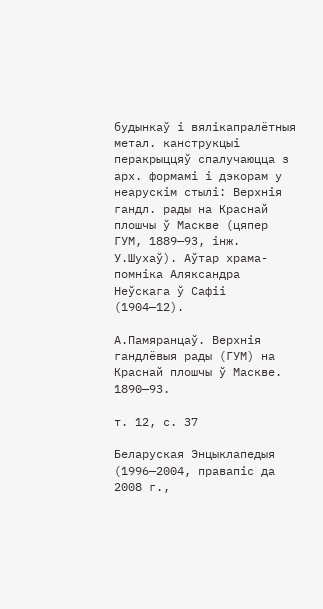будынкаў і вялікапралётныя метал. канструкцыі перакрыццяў спалучаюцца з арх. формамі і дэкорам у неарускім стылі: Верхнія гандл. рады на Краснай плошчы ў Маскве (цяпер ГУМ, 1889—93, інж. У.Шухаў). Аўтар храма-помніка Аляксандра Неўскага ў Сафіі (1904—12).

А.Памяранцаў. Верхнія гандлёвыя рады (ГУМ) на Краснай плошчы ў Маскве. 1890—93.

т. 12, с. 37

Беларуская Энцыклапедыя (1996—2004, правапіс да 2008 г.,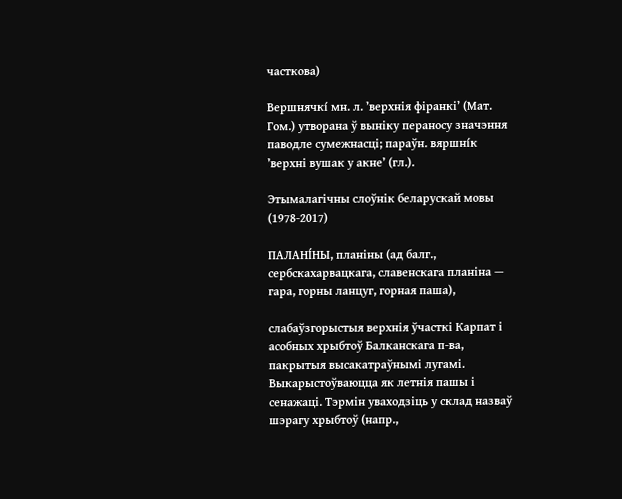часткова)

Вершнячкі́ мн. л. ’верхнія фіранкі’ (Мат. Гом.) утворана ў выніку пераносу значэння паводле сумежнасці; параўн. вяршні́к ’верхні вушак у акне’ (гл.).

Этымалагічны слоўнік беларускай мовы (1978-2017)

ПАЛАНІ́НЫ, планіны (ад балг., сербскахарвацкага, славенскага планіна — гара, горны ланцуг, горная паша),

слабаўзгорыстыя верхнія ўчасткі Карпат і асобных хрыбтоў Балканскага п-ва, пакрытыя высакатраўнымі лугамі. Выкарыстоўваюцца як летнія пашы і сенажаці. Тэрмін уваходзіць у склад назваў шэрагу хрыбтоў (напр.,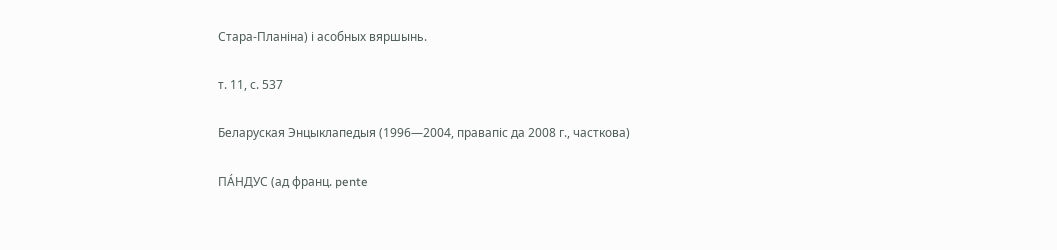Стара-Планіна) і асобных вяршынь.

т. 11, с. 537

Беларуская Энцыклапедыя (1996—2004, правапіс да 2008 г., часткова)

ПА́НДУС (ад франц. pente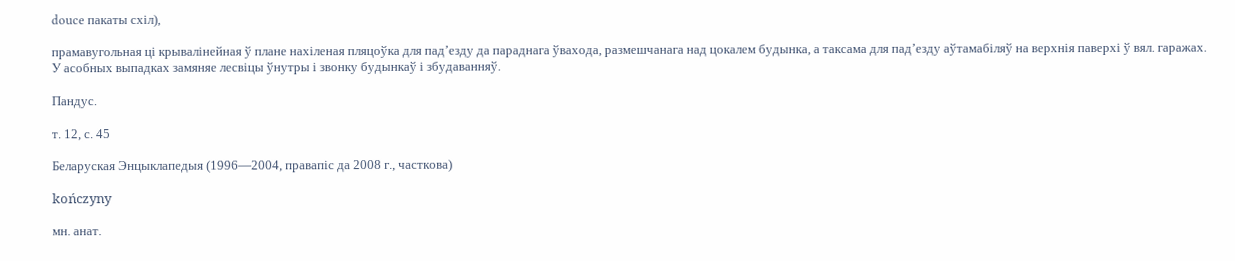douce пакаты схіл),

прамавугольная ці крывалінейная ў плане нахіленая пляцоўка для пад’езду да параднага ўвахода, размешчанага над цокалем будынка, а таксама для пад’езду аўтамабіляў на верхнія паверхі ў вял. гаражах. У асобных выпадках замяняе лесвіцы ўнутры і звонку будынкаў і збудаванняў.

Пандус.

т. 12, с. 45

Беларуская Энцыклапедыя (1996—2004, правапіс да 2008 г., часткова)

kończyny

мн. анат.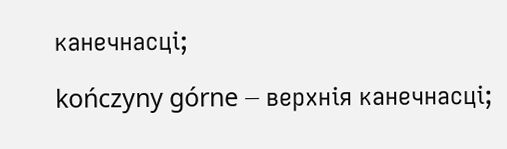канечнасці;

kończyny górne — верхнія канечнасці;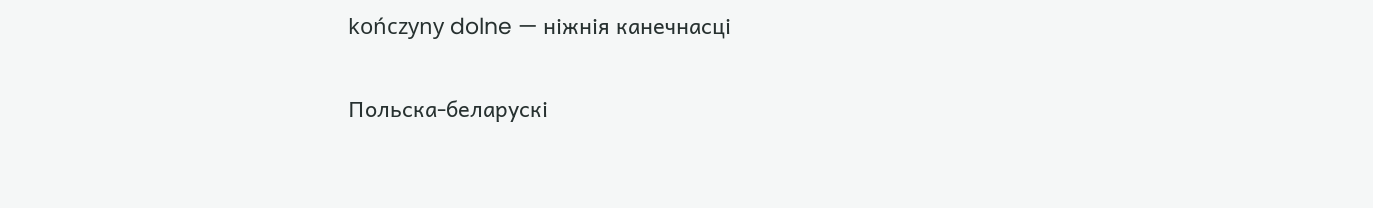kończyny dolne — ніжнія канечнасці

Польска-беларускі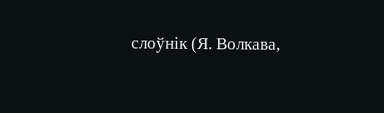слоўнік (Я. Волкава,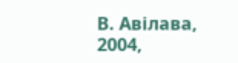В. Авілава, 2004,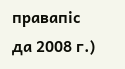правапіс да 2008 г.)